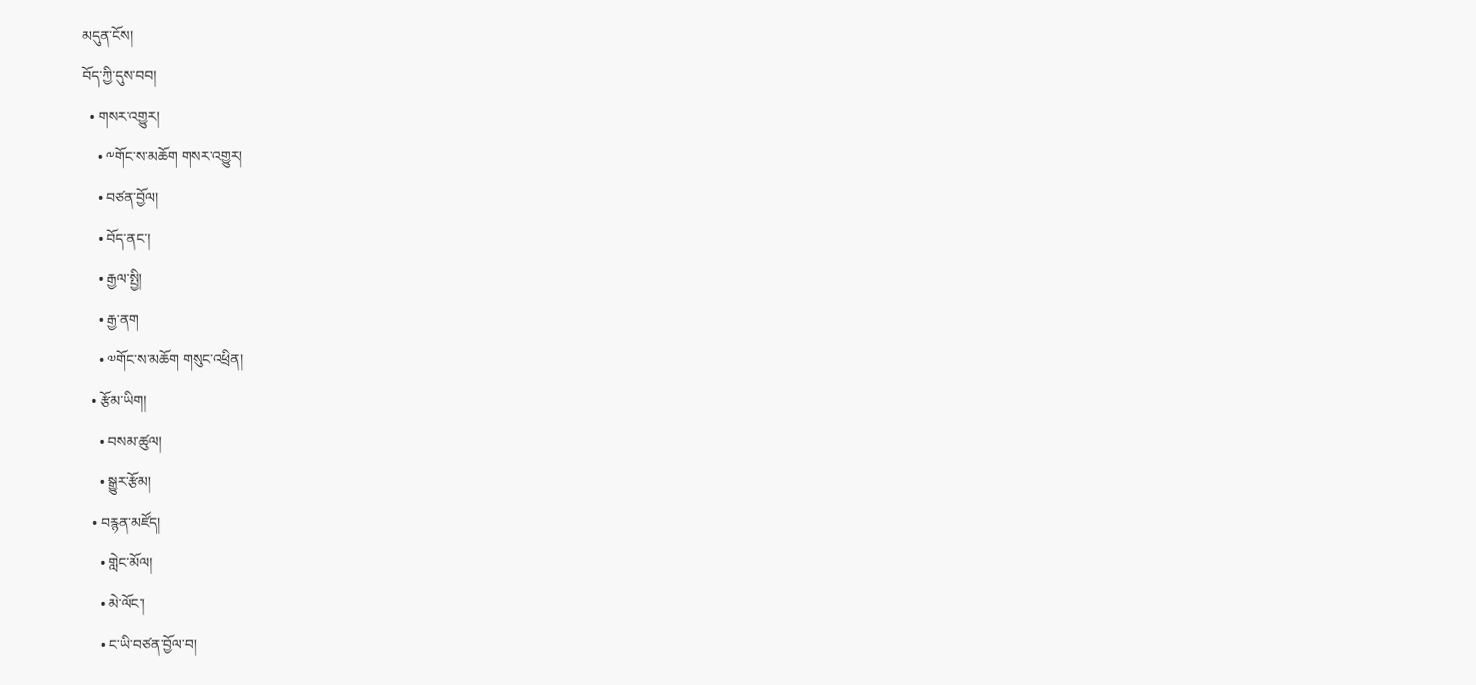མདུན་ངོས།
བོད་ཀྱི་དུས་བབ།
  • གསར་འགྱུར།
    • ༸གོང་ས་མཆོག གསར་འགྱུར།
    • བཙན་བྱོལ།
    • བོད་ནང་།
    • རྒྱལ་སྤྱི།
    • རྒྱ་ནག
    • ༧གོང་ས་མཆོག གསུང་འཕྲིན།
  • རྩོམ་ཡིག།
    • བསམ་ཚུལ།
    • སྒྱུར་རྩོམ།
  • བརྙན་མཛོད།
    • གླེང་མོལ།
    • མེ་ལོང་།
    • ང་ཡི་བཙན་བྱོལ་བ།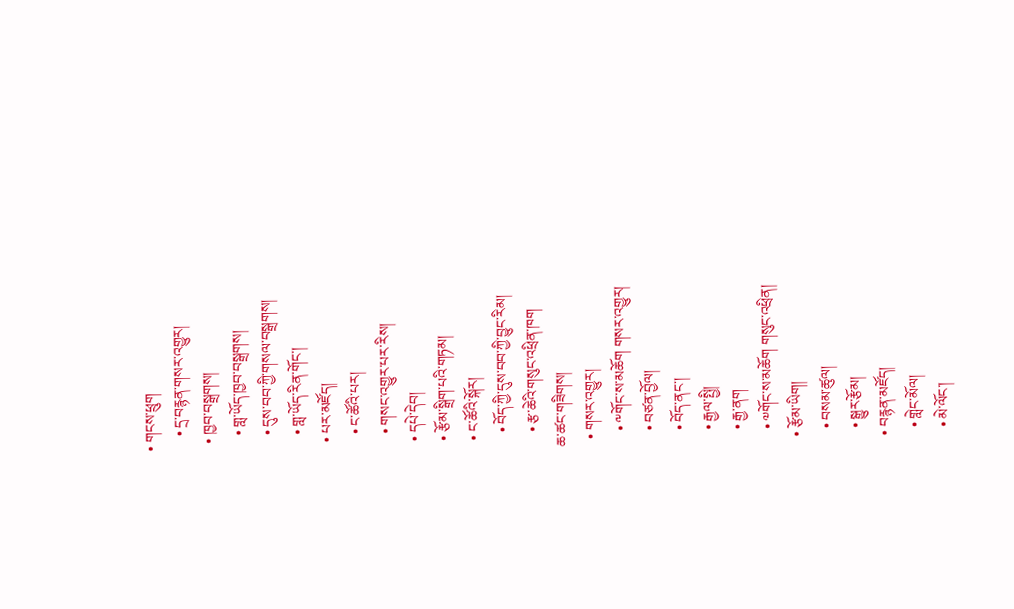• གངས་ཕྲུག
    • དྲ་བརྙན་གསར་འགྱུར།
  • ཁྱབ་བསྒྲགས།
    • གླ་ཡོད་ཁྱབ་བསྒྲགས།
    • དུས་བབ་ཀྱི་གསལ་བསྒྲགས།
    • གླ་ཡོད་རིན་གོང་།
  • པར་མཛོད།
    • ང་ཚོའི་པར།
    • གསང་འགྱུར་པར་རིས།
  • དཔེ་དེབ།
  • རྩོམ་སྒྲིག་པའི་གཏམ།
  • ང་ཚོའི་སྐོར།
    • བོད་ཀྱི་དུས་བབ་ཀྱི་བྱུང་རིམ།
    • རྩ་ཆེའི་གསུང་འཕྲིན་ཁག
ཆ་ཚང་གཟིགས།
  • གསར་འགྱུར།
    • ༸གོང་ས་མཆོག གསར་འགྱུར།
    • བཙན་བྱོལ།
    • བོད་ནང་།
    • རྒྱལ་སྤྱི།
    • རྒྱ་ནག
    • ༧གོང་ས་མཆོག གསུང་འཕྲིན།
  • རྩོམ་ཡིག།
    • བསམ་ཚུལ།
    • སྒྱུར་རྩོམ།
  • བརྙན་མཛོད།
    • གླེང་མོལ།
    • མེ་ལོང་།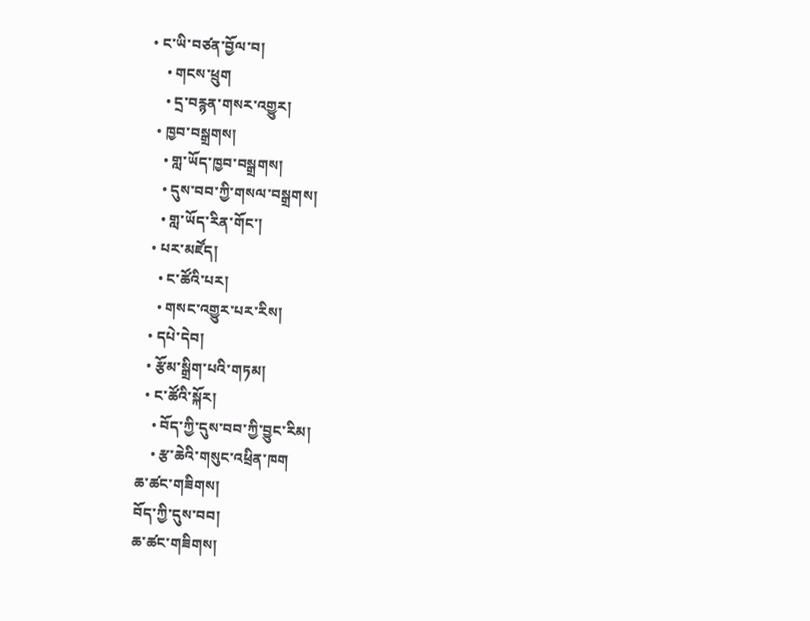• ང་ཡི་བཙན་བྱོལ་བ།
    • གངས་ཕྲུག
    • དྲ་བརྙན་གསར་འགྱུར།
  • ཁྱབ་བསྒྲགས།
    • གླ་ཡོད་ཁྱབ་བསྒྲགས།
    • དུས་བབ་ཀྱི་གསལ་བསྒྲགས།
    • གླ་ཡོད་རིན་གོང་།
  • པར་མཛོད།
    • ང་ཚོའི་པར།
    • གསང་འགྱུར་པར་རིས།
  • དཔེ་དེབ།
  • རྩོམ་སྒྲིག་པའི་གཏམ།
  • ང་ཚོའི་སྐོར།
    • བོད་ཀྱི་དུས་བབ་ཀྱི་བྱུང་རིམ།
    • རྩ་ཆེའི་གསུང་འཕྲིན་ཁག
ཆ་ཚང་གཟིགས།
བོད་ཀྱི་དུས་བབ།
ཆ་ཚང་གཟིགས།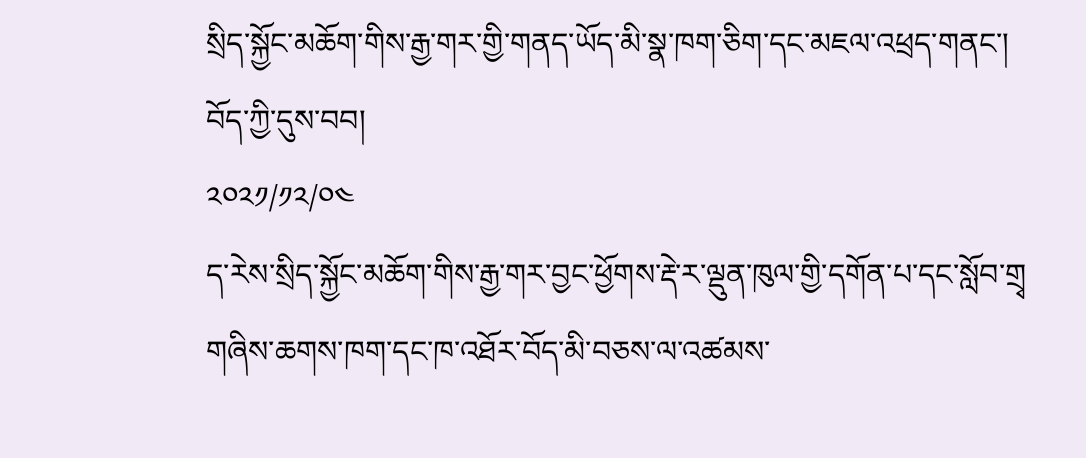སྲིད་སྐྱོང་མཆོག་གིས་རྒྱ་གར་གྱི་གནད་ཡོད་མི་སྣ་ཁག་ཅིག་དང་མཇལ་འཕྲད་གནང་།
བོད་ཀྱི་དུས་བབ།
༢༠༢༡/༡༢/༠༤
ད་རེས་སྲིད་སྐྱོང་མཆོག་གིས་རྒྱ་གར་བྱང་ཕྱོགས་རྡེ་ར་ལྡུན་ཁུལ་གྱི་དགོན་པ་དང་སློབ་གྲྭ གཞིས་ཆགས་ཁག་དང་ཁ་འཐོར་བོད་མི་བཅས་ལ་འཚམས་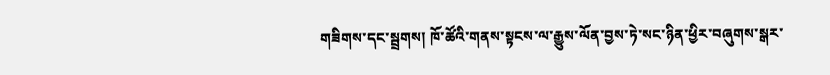གཟིགས་དང་སྦྲགས། ཁོ་ཚོའི་གནས་སྟངས་ལ་རྒྱུས་ལོན་བྱས་ཏེ་སང་ཉིན་ཕྱིར་བཞུགས་སྒར་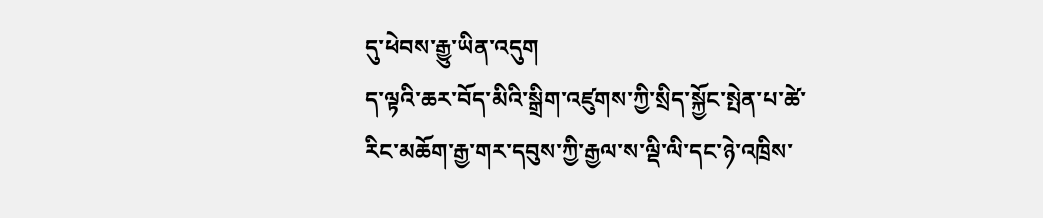དུ་ཕེབས་རྒྱུ་ཡིན་འདུག
ད་ལྟའི་ཆར་བོད་མིའི་སྒྲིག་འཛུགས་ཀྱི་སྲིད་སྐྱོང་སྤེན་པ་ཚེ་རིང་མཆོག་རྒྱ་གར་དབུས་ཀྱི་རྒྱལ་ས་ལྡི་ལི་དང་ཉེ་འཁྲིས་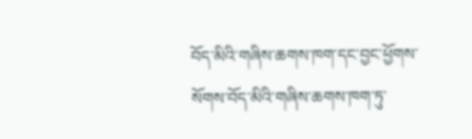བོད་མིའི་གཞིས་ཆགས་ཁག་དང་བྱང་ཕྱོགས་སོགས་བོད་མིའི་གཞིས་ཆགས་ཁག་ཏུ་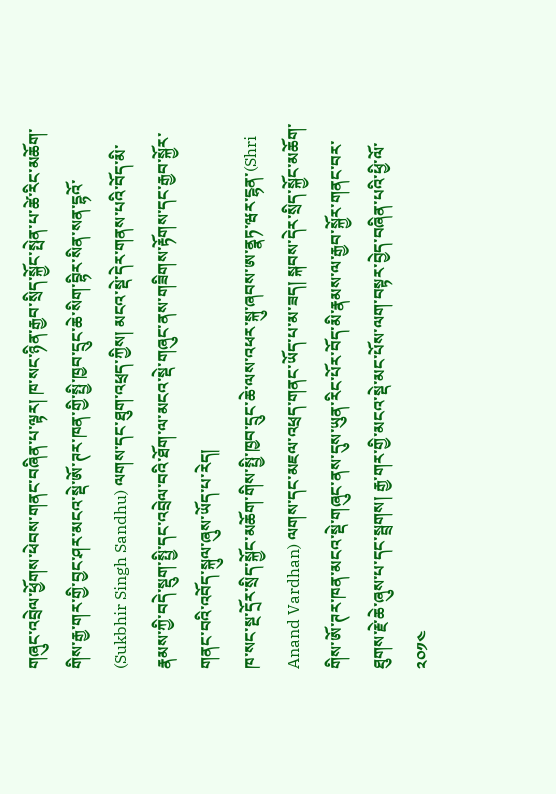གཞུང་འབྲེལ་ཕྱོགས་ཕེབས་གནང་བཞིན་པ་ལྟར། ཁ་སང་ཉིན་རྒྱབ་སྲིད་སྐྱོང་སྤེན་པ་ཚེ་རིང་མཆོག་གིས་རྒྱ་གར་གྱི་བྱང་ཤར་མངའ་སྡེ་ཨོ་ཊར་ཁན་གྱི་སྤྱི་ཁྱབ་དྲུང་ཆེ་སིག་བྷིར་སིན་སན་དྷའོ་ (Sukbhir Singh Sandhu) ལགས་དང་ཐུག་འཕྲད་ཀྱིས། མངའ་སྡེ་དེར་གནས་པའི་བོད་མི་རྣམས་ཀྱི་བདེ་སྡུག་སྤྱི་དང་འབྲེལ་བའི་ཐོག་ལ་མངའ་སྡེ་གཞུང་ནས་གཟིགས་རྟོགས་དང་རྒྱབ་སྐྱོར་གནང་བའི་འབོད་སྐུལ་ཞུས་ཡོད་པ་རེད།
ཁ་སང་སྔ་དྲོར་སྲིད་སྐྱོང་མཆོག་གིས་སྤྱི་ཁྱབ་དྲུང་ཆེ་ལས་འཕར་སྐུ་ཞབས་ཨ་ནྣཏ་ཝར་ངྷན་(Shri Anand Vardhan) ལགས་དང་མཇལ་འཕྲད་གནང་ཡོད་པ་མ་ཟད། སྐབས་དེར་སྲིད་སྐྱོང་མཆོག་གིས་ཨོ་ཊར་ཁན་མངའ་སྡེ་གཞུང་ནས་དུས་ཡུན་རིང་པོར་བོད་མི་རྣམས་ལ་རྒྱབ་སྐྱོར་གནང་བར་ཐུགས་རྗེ་ཆེ་ཞུས་པ་དང་སྦྲགས། རྒྱ་གར་གྱི་མངའ་སྡེ་མང་པོས་ལག་བསྟར་བྱེད་བཞིན་པའི་ཕྱི་ལོ་ ༢༠༡༤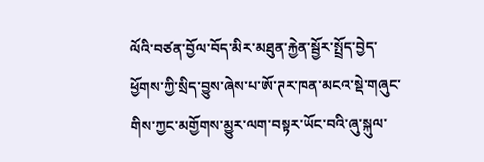ལོའི་བཙན་བྱོལ་བོད་མིར་མཐུན་རྐྱེན་སྦྱོར་སྤྲོད་བྱེད་ཕྱོགས་ཀྱི་སྲིད་བྱུས་ཞེས་པ་ཨོ་ཊར་ཁན་མངའ་སྡེ་གཞུང་གིས་ཀྱང་མགྱོགས་མྱུར་ལག་བསྟར་ཡོང་བའི་ཞུ་སྐུལ་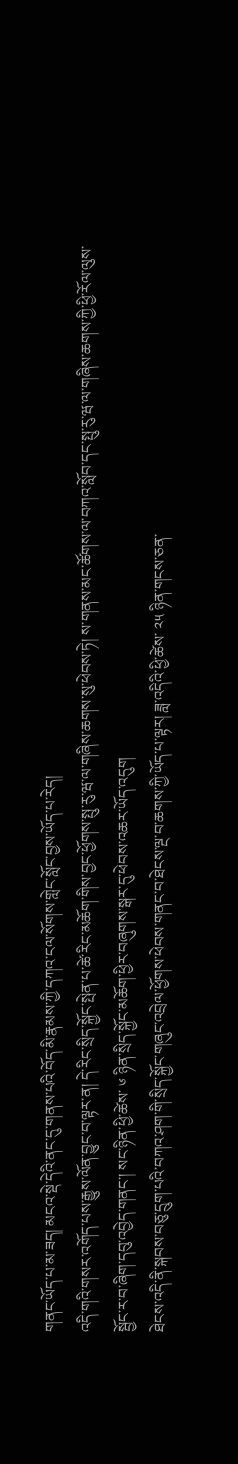གནང་ཡོད་པ་མ་ཟད། མངའ་སྡེ་དེའི་ནང་དུ་གནས་པའི་བོད་མི་རྣམས་ཀྱི་དཀའ་ངལ་སོགས་གླེང་སློང་བྱས་ཡོད་པ་རེད།
འདི་གའི་གསར་འགོད་པས་རྒྱུས་ལོན་བྱུང་བ་ལྟར་ན། དེ་རིང་སྲིད་སྐྱོང་སྤེན་པ་ཚེ་རིང་མཆོག་གིས་བྱང་ཕྱོགས་སྤུ་རུ་ཝ་ལ་གཞིས་ཆགས་སུ་ཕེབས་ཏེ། ས་གནས་མང་ཚོགས་ལ་བཀའ་སློབ་དང་སྤུ་རུ་ཝ་ལ་གཞིས་ཆགས་ཀྱི་ཕྱི་རོལ་ལུས་སྦྱོང་ར་བ་ཞིག་དབུ་འབྱེད་གནང་། སང་ཉིན་ཕྱི་ཚེས་ ༦ ཉིན་སྲིད་སྐྱོང་མཆོག་ཕྱིར་བཞུགས་སྒར་དུ་ཕེབས་འཆར་ཡོད་འདུག
ཐེངས་འདི་ནི་སྐབས་བཅུ་དྲུག་པའི་བཀའ་ཤག་གི་སྲིད་སྐྱོང་གཞུང་འབྲེལ་ཕྱོགས་ཕེབས་གནང་བ་ཐེངས་ལྔ་བ་ཆགས་ཀྱི་ཡོད་པ་ལྟར། ཟླ་འདིའི་ཕྱི་ཚེས་ ༢༥ ཉིན་གངས་ཅན་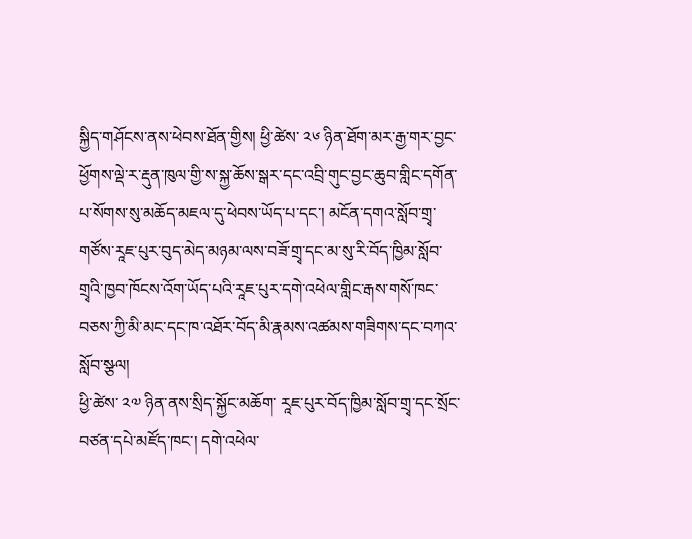སྐྱིད་གཤོངས་ནས་ཕེབས་ཐོན་གྱིས། ཕྱི་ཚེས་ ༢༦ ཉིན་ཐོག་མར་རྒྱ་གར་བྱང་ཕྱོགས་ལྡེ་ར་རྡུན་ཁུལ་གྱི་ས་སྐྱ་ཆོས་སྒར་དང་འབྲི་གུང་བྱང་ཆུབ་གླིང་དགོན་པ་སོགས་སུ་མཆོད་མཇལ་དུ་ཕེབས་ཡོད་པ་དང་། མངོན་དགའ་སློབ་གྲྭ་གཙོས་རཱཇ་པུར་བུད་མེད་མཉམ་ལས་བཟོ་གྲྭ་དང་མ་སུ་རི་བོད་ཁྱིམ་སློབ་གྲྭའི་ཁྱབ་ཁོངས་འོག་ཡོད་པའི་རཱཇ་པུར་དགེ་འཕེལ་གླིང་རྒས་གསོ་ཁང་བཅས་ཀྱི་མི་མང་དང་ཁ་འཐོར་བོད་མི་རྣམས་འཚམས་གཟིགས་དང་བཀའ་སློབ་སྩལ།
ཕྱི་ཚེས་ ༢༧ ཉིན་ནས་སྲིད་སྐྱོང་མཆོག་ རཱཇ་པུར་བོད་ཁྱིམ་སློབ་གྲྭ་དང་སྲོང་བཙན་དཔེ་མཛོད་ཁང་། དགེ་འཕེལ་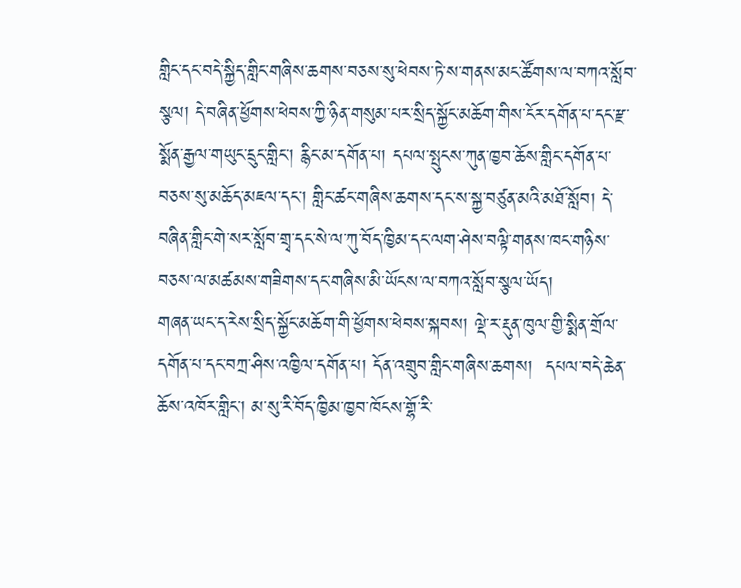གླིང་དང་བདེ་སྐྱིད་གླིང་གཞིས་ཆགས་བཅས་སུ་ཕེབས་ཏེ་ས་གནས་མང་ཚོགས་ལ་བཀའ་སློབ་སྩལ། དེ་བཞིན་ཕྱོགས་ཕེབས་ཀྱི་ཉིན་གསུམ་པར་སྲིད་སྐྱོང་མཆོག་གིས་ངོར་དགོན་པ་དང་རྫ་སྨོན་རྒྱལ་གཡུང་དྲུང་གླིང་། རྙིང་མ་དགོན་པ། དཔལ་སྤུངས་ཀུན་ཁྱབ་ཆོས་གླིང་དགོན་པ་བཅས་སུ་མཆོད་མཇལ་དང་། གླིང་ཚང་གཞིས་ཆགས་དང་ས་སྐྱ་བཙུན་མའི་མཐོ་སློབ། དེ་བཞིན་གླིང་གེ་སར་སློབ་གྲྭ་དང་སེ་ལ་ཀུ་བོད་ཁྱིམ་དང་ལག་ཤེས་བལྟི་གནས་ཁང་གཉིས་བཅས་ལ་མཚམས་གཟིགས་དང་གཞིས་མི་ཡོངས་ལ་བཀའ་སློབ་སྩལ་ཡོད།
གཞན་ཡང་ད་རེས་སྲིད་སྐྱོང་མཆོག་གི་ཕྱོགས་ཕེབས་སྐབས། ལྡེ་ར་རྡུན་ཁུལ་གྱི་སྨིན་གྲོལ་དགོན་པ་དང་བཀྲ་ཤིས་འཁྱིལ་དགོན་པ། དོན་འགྲུབ་གླིང་གཞིས་ཆགས།  དཔལ་བདེ་ཆེན་ཆོས་འཁོར་གླིང་། མ་སུ་རི་བོད་ཁྱིམ་ཁྱབ་ཁོངས་གྷོ་རི་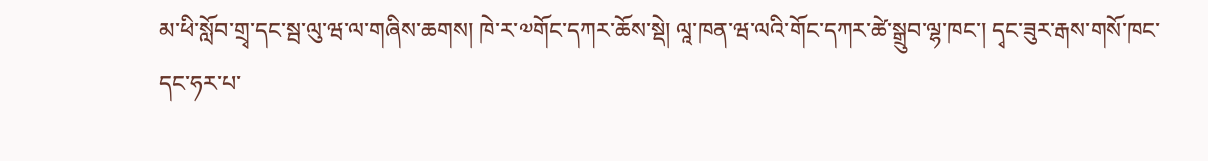མ་ཕི་སློབ་གྲྭ་དང་སྦ་ལུ་ཝ་ལ་གཞིས་ཆགས། ཁེ་ར་༧གོང་དཀར་ཆོས་སྡེ། ལཱ་ཁན་ཝ་ལའི་གོང་དཀར་ཚེ་སྒྲུབ་ལྷ་ཁང་། དྭང་ཟུར་རྒས་གསོ་ཁང་དང་ཧར་པ་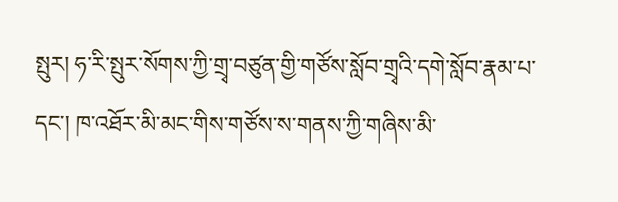སྤུར། ཧ་རི་སྤུར་སོགས་ཀྱི་གྲྭ་བཙུན་གྱི་གཙོས་སློབ་གྲྭའི་དགེ་སློབ་རྣམ་པ་དང་། ཁ་འཐོར་མི་མང་གིས་གཙོས་ས་གནས་ཀྱི་གཞིས་མི་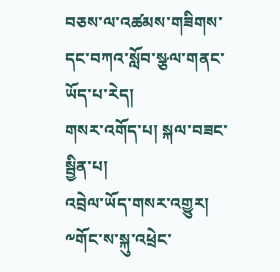བཅས་ལ་འཚམས་གཟིགས་དང་བཀའ་སློབ་སྩལ་གནང་ཡོད་པ་རེད།
གསར་འགོད་པ། སྐལ་བཟང་སྦྱིན་པ།
འབྲེལ་ཡོད་གསར་འགྱུར།
༸གོང་ས་སྐུ་འཕྲེང་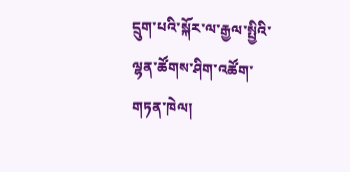དྲུག་པའི་སྐོར་ལ་རྒྱལ་སྤྱིའི་ལྷན་ཚོགས་ཤིག་འཚོག་གཏན་ཁེལ།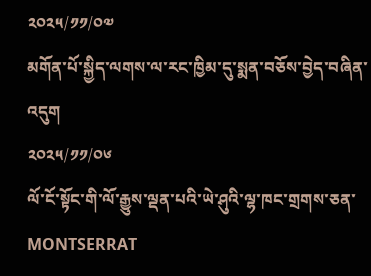༢༠༢༥/༡༡/༠༧
མགོན་པོ་སྐྱིད་ལགས་ལ་རང་ཁྱིམ་དུ་སྨན་བཅོས་བྱེད་བཞིན་འདུག
༢༠༢༥/༡༡/༠༦
ལོ་ངོ་སྟོང་གི་ལོ་རྒྱུས་ལྡན་པའི་ཡེ་ཤུའི་ལྷ་ཁང་གྲགས་ཅན་ MONTSERRAT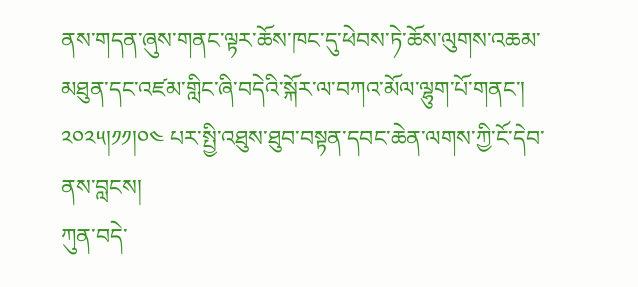ནས་གདན་ཞུས་གནང་ལྟར་ཆོས་ཁང་དུ་ཕེབས་ཏེ་ཆོས་ལུགས་འཆམ་མཐུན་དང་འཛམ་གླིང་ཞི་བདེའི་སྐོར་ལ་བཀའ་མོལ་ལྷུག་པོ་གནང་། ༢༠༢༥།༡༡།༠༤ པར་སྤྱི་འཐུས་ཐུབ་བསྟན་དབང་ཆེན་ལགས་ཀྱི་ངོ་དེབ་ནས་བླངས།
ཀུན་བདེ་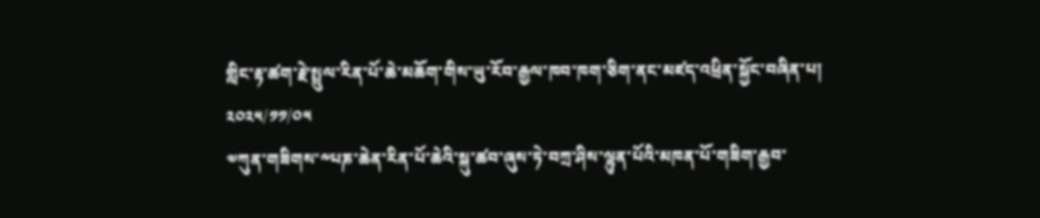གླིང་རྟ་ཚག་རྗེ་སྤྲུལ་རིན་པོ་ཆེ་མཆོག་གིས་ཡུ་རོབ་རྒྱལ་ཁབ་ཁག་ཅིག་ནང་མཛད་འཕྲིན་སྐྱོང་བཞིན་པ།
༢༠༢༥/༡༡/༠༥
༧ཀུན་གཟིགས་༸པཎ་ཆེན་རིན་པོ་ཆེའི་སྐུ་ཚབ་ཞུས་ཏེ་བཀྲ་ཤིས་ལྷུན་པོའི་མཁན་པོ་གཟིག་རྒྱབ་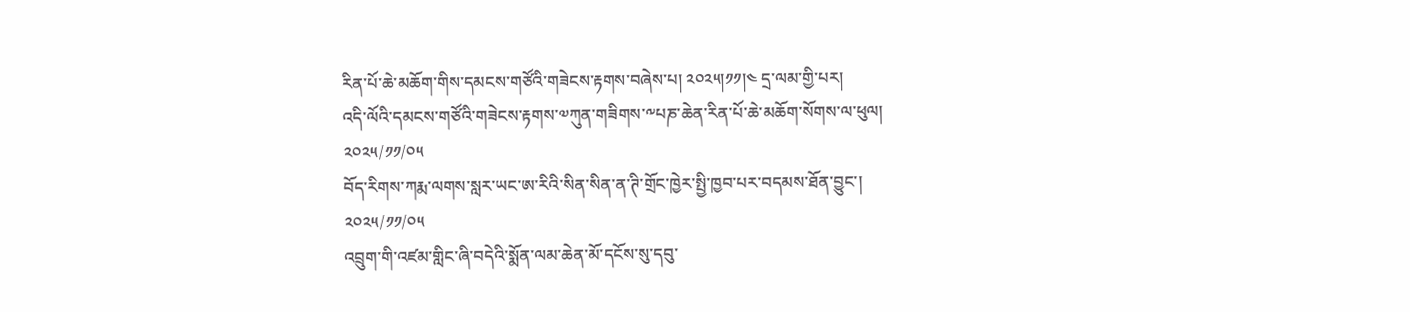རིན་པོ་ཆེ་མཆོག་གིས་དམངས་གཙོའི་གཟེངས་རྟགས་བཞེས་པ། ༢༠༢༥།༡༡།༤ དྲ་ལམ་གྱི་པར།
འདི་ལོའི་དམངས་གཙོའི་གཟེངས་རྟགས་༧ཀུན་གཟིགས་༸པཎ་ཆེན་རིན་པོ་ཆེ་མཆོག་སོགས་ལ་ཕུལ།
༢༠༢༥/༡༡/༠༥
བོད་རིགས་ཀརྨ་ལགས་སླར་ཡང་ཨ་རིའི་སིན་སིན་ན་ཊི་གྲོང་ཁྱེར་སྤྱི་ཁྱབ་པར་བདམས་ཐོན་བྱུང་།
༢༠༢༥/༡༡/༠༥
འབྲུག་གི་འཛམ་གླིང་ཞི་བདེའི་སྨོན་ལམ་ཆེན་མོ་དངོས་སུ་དབུ་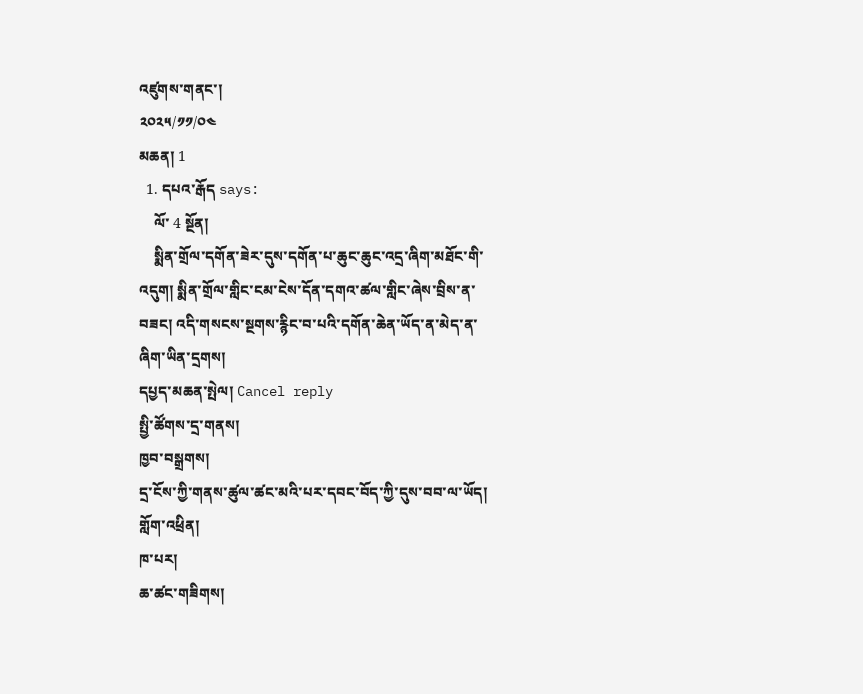འཛུགས་གནང་།
༢༠༢༥/༡༡/༠༤
མཆན། 1
  1. དཔའ་རྒོད says:
    ལོ་ 4 སྔོན།
    སྨིན་གྲོལ་དགོན་ཟེར་དུས་དགོན་པ་ཆུང་ཆུང་འདྲ་ཞིག་མཐོང་གི་འདུག། སྨིན་གྲོལ་གླིང་ངམ་ངེས་དོན་དགའ་ཚལ་གླིང་ཞེས་བྲིས་ན་བཟང། འདི་གསངས་སྔགས་རྙིང་བ་པའི་དགོན་ཆེན་ཡོད་ན་མེད་ན་ཞིག་ཡིན་དྲགས།
དཔྱད་མཆན་སྤེལ། Cancel reply
སྤྱི་ཚོགས་དྲ་གནས།
ཁྱབ་བསྒྲགས།
དྲ་ངོས་ཀྱི་གནས་ཚུལ་ཚང་མའི་པར་དབང་བོད་ཀྱི་དུས་བབ་ལ་ཡོད།
གློག་འཕྲིན།
ཁ་པར།
ཆ་ཚང་གཟིགས།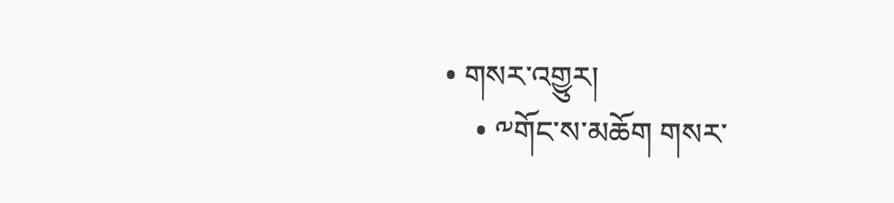• གསར་འགྱུར།
    • ༸གོང་ས་མཆོག གསར་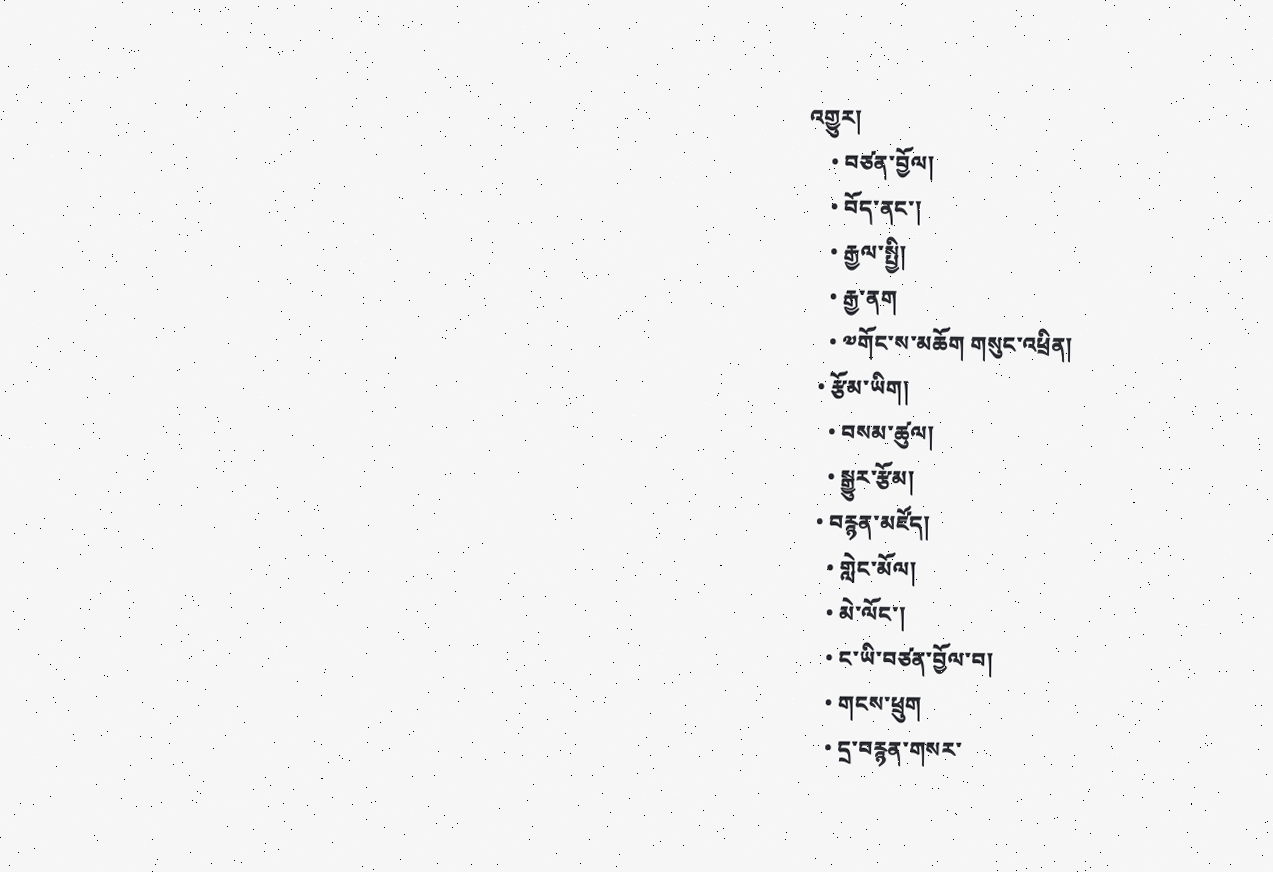འགྱུར།
    • བཙན་བྱོལ།
    • བོད་ནང་།
    • རྒྱལ་སྤྱི།
    • རྒྱ་ནག
    • ༧གོང་ས་མཆོག གསུང་འཕྲིན།
  • རྩོམ་ཡིག།
    • བསམ་ཚུལ།
    • སྒྱུར་རྩོམ།
  • བརྙན་མཛོད།
    • གླེང་མོལ།
    • མེ་ལོང་།
    • ང་ཡི་བཙན་བྱོལ་བ།
    • གངས་ཕྲུག
    • དྲ་བརྙན་གསར་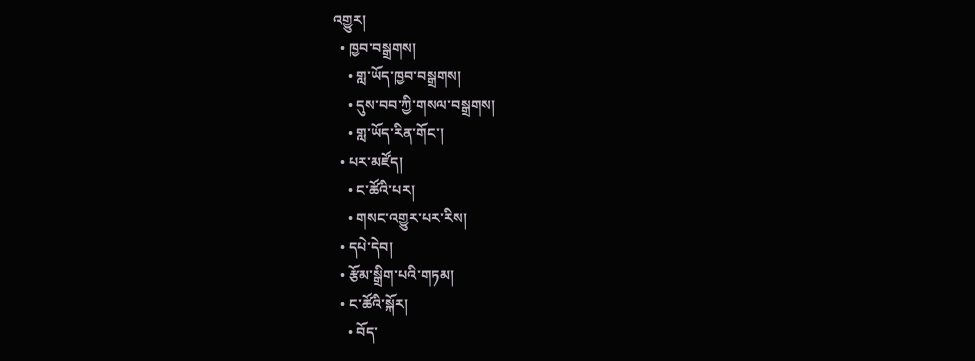འགྱུར།
  • ཁྱབ་བསྒྲགས།
    • གླ་ཡོད་ཁྱབ་བསྒྲགས།
    • དུས་བབ་ཀྱི་གསལ་བསྒྲགས།
    • གླ་ཡོད་རིན་གོང་།
  • པར་མཛོད།
    • ང་ཚོའི་པར།
    • གསང་འགྱུར་པར་རིས།
  • དཔེ་དེབ།
  • རྩོམ་སྒྲིག་པའི་གཏམ།
  • ང་ཚོའི་སྐོར།
    • བོད་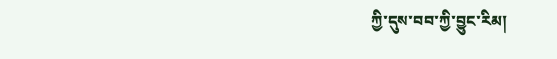ཀྱི་དུས་བབ་ཀྱི་བྱུང་རིམ།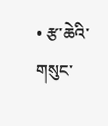• རྩ་ཆེའི་གསུང་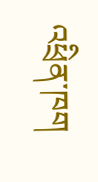འཕྲིན་ཁག